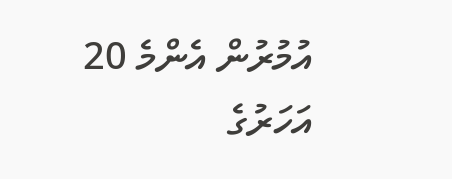އުމުރުން އެންމެ 20 އަހަރުގެ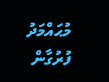މުޙައްމަދު ފުރުގާން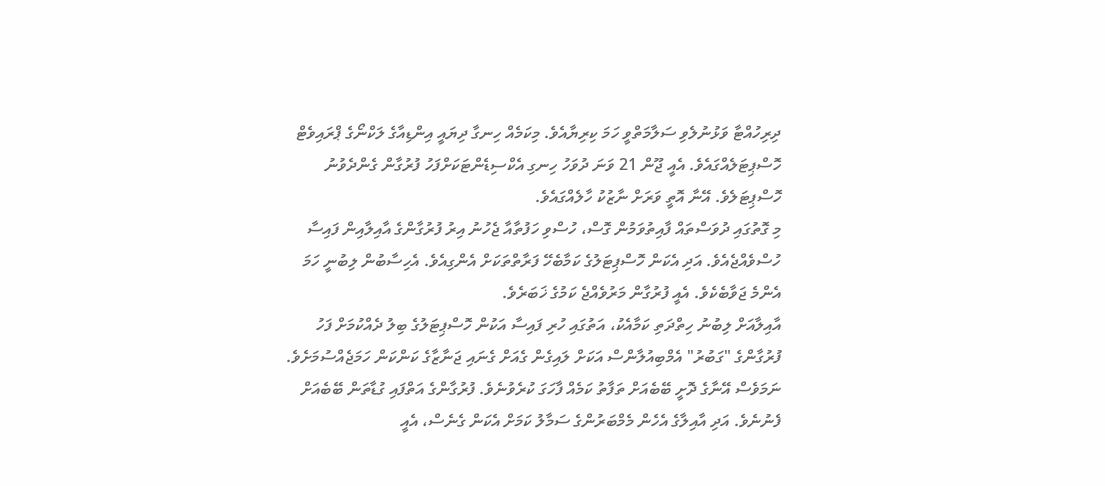ދިރިހުއްޓާ ވަޅުނުލެވި ސަލާމަތްވީ ހަމަ ކިރިޔާއެވެ. މިކަމެއް ހިނގާ ދިޔައީ އިންޑިއާގެ ލަކްނޯގެ ޕްރައިވެޓް ހޮސްޕިޓަލެއްގައެވެ. އެއީ ޖޫން 21 ވަނަ ދުވަހު ހިނގި އެކްސިޑެންޓަކަށްފަހު ފުރުގާން ގެންދެވުނު ހޮސްޕިޓަލެވެ. އޭނާ އޮތީ ވަރަށް ނާޒުކު ހާލެއްގައެވެ.
މި ގޮތުގައި ދުވަސްތައް ފާއިތުވަމުން ގޮސް، ހުސްވި ހަފުތާއާ ޖެހުނު އިރު ފުރުގާންގެ އާއިލާއިން ފައިސާ ހުސްވެއްޖެއެވެ. އަދި އެކަން ހޮސްޕިޓަލުގެ ކަމާބެހޭ ފަރާތްތަކަށް އެންގިއެވެ. އެހިސާބުން ލިބުނީ ހަމަ އެންމެ ޖަވާބެކެވެ. އެއީ ފުރުގާން މަރުވެއްޖެ ކަމުގެ ޚަބަރެވެ.
އާއިލާއަށް ލިބުނު ހިތްދަތި ކަމާއެކު، އަތުގައި ހުރި ފައިސާ އަކުން ހޮސްޕިޓަލުގެ ބިލު ދެއްކުމަށް ފަހު ފުރުގާންގެ "ގަބުރު" އެމްބިއުލާންސް އަކަށް ލައިގެން ގެއަށް ގެނައި ޖަނާޒާގެ ކަންކަން ހަމަޖެއްސުމަށެވެ. ނަމަވެސް އޭނާގެ ދޮށީ ބޭބެއަށް ތަފާތު ކަމެއް ފާހަގަ ކުރެވުނެވެ. ފުރުގާންގެ އަތްފައި ގުޑާތަން ބޭބެއަށް ފެނުނެވެ. އަދި އާއިލާގެ އެހެން މެމްބަރުންގެ ސަމާލު ކަމަށް އެކަން ގެނެސް، އެއީ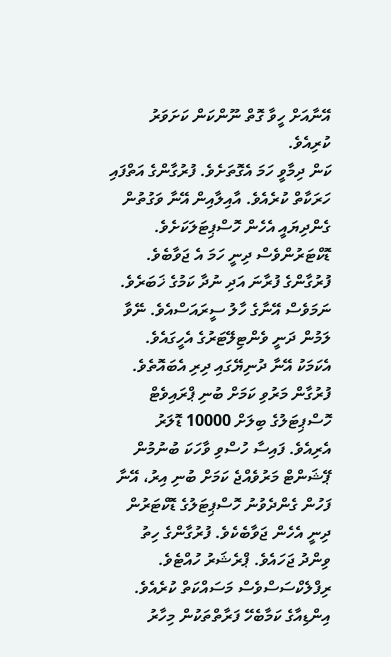އޭނާއަށް ހީވާ ގޮތް ނޫންކަން ކަށަވަރު ކުރިއެވެ.
ކަން ދިމާވީ ހަމަ އެގޮތަށެވެ. ފުރުގާންގެ އަތްފައި ހަރަކާތް ކުރެއެވެ. އާއިލާއިން އޭނާ ވަގުތުން ގެންދިޔައީ އެހެން ހޮސްޕިޓަލަކަށެވެ. ޑޮކްޓަރުންވެސް ދިނީ ހަމަ އެ ޖަވާބެވެ. ފުރުގާންގެ ފުރާނަ އަދި ނުދާ ކަމުގެ ޚަބަރެވެ. ނަމަވެސް އޭނާގެ ހާލު ސީރައަސްއެވެ. ނޭވާ ލަމުން ދަނީ ވެންޓިލޭޓަރުގެ އެހީގައެވެ. އެކަމަކު އޭނާ ދުނިޔޭގައި ދިރި އެބައޮތެވެ.
ފުރުގާން މަރުވި ކަމަށް ބުނި ޕްރައިވެޓް ހޮސްޕިޓަލުގެ ބިލަށް 10000 ޑޮލަރު އެރިއެވެ. ފައިސާ ހުސްވި ވާހަކަ ބުނުމުން ޕޭޝަންޓް މަރުވެއްޖެ ކަމަށް ބުނި އިރު، އޭނާ ފަހުން ގެންދެވުނު ހޮސްޕިޓަލުގެ ޑޮކްޓަރުން ދިނީ އެހެން ޖަވާބެކެވެ. ފުރުގާންގެ ހިތު ވިންދު ޖަހައެވެ. ޕްރެޝަރު ހުއްޓެވެ. ރިފްލެކްސަސްވެސް މަސައްކަތް ކުރެއެވެ.
އިންޑިއާގެ ކަމާބެހޭ ފަރާތްތަކުން މިހާރު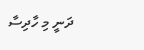ދަނީ މި ހާދިސާ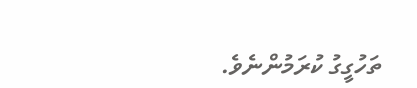ތަހުގީގު ކުރަމުންނެވެ.